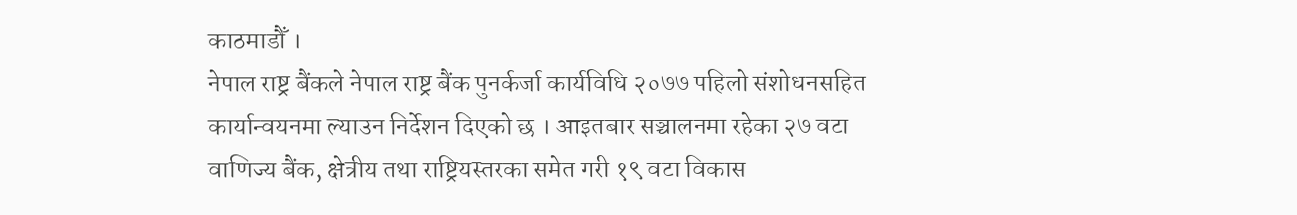काठमाडौँ ।
नेपाल राष्ट्र बैंकले नेपाल राष्ट्र बैंक पुनर्कर्जा कार्यविधि २०७७ पहिलो संशोधनसहित कार्यान्वयनमा ल्याउन निर्देशन दिएको छ । आइतबार सञ्चालनमा रहेका २७ वटा वाणिज्य बैंक, क्षेत्रीय तथा राष्ट्रियस्तरका समेत गरी १९ वटा विकास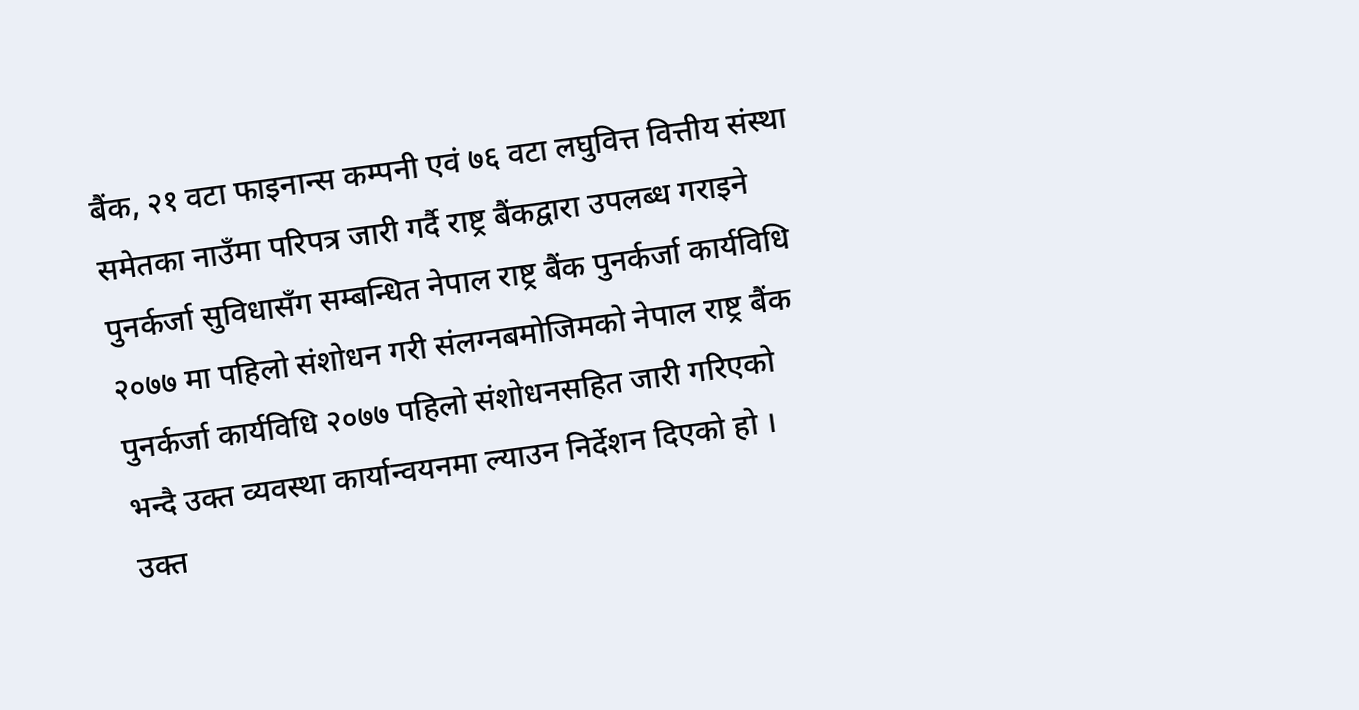बैंक, २१ वटा फाइनान्स कम्पनी एवं ७६ वटा लघुवित्त वित्तीय संस्था समेतका नाउँमा परिपत्र जारी गर्दै राष्ट्र बैंकद्वारा उपलब्ध गराइने पुनर्कर्जा सुविधासँग सम्बन्धित नेपाल राष्ट्र बैंक पुनर्कर्जा कार्यविधि २०७७ मा पहिलो संशोधन गरी संलग्नबमोजिमको नेपाल राष्ट्र बैंक पुनर्कर्जा कार्यविधि २०७७ पहिलो संशोधनसहित जारी गरिएको भन्दै उक्त व्यवस्था कार्यान्वयनमा ल्याउन निर्देशन दिएको हो ।
उक्त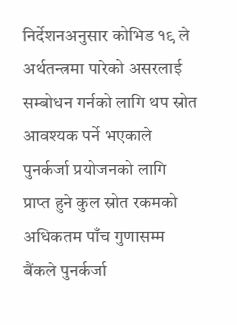निर्देशनअनुसार कोभिड १९ ले अर्थतन्त्रमा पारेको असरलाई सम्बोधन गर्नको लागि थप स्रोत आवश्यक पर्ने भएकाले पुनर्कर्जा प्रयोजनको लागि प्राप्त हुने कुल स्रोत रकमको अधिकतम पाँच गुणासम्म बैंकले पुनर्कर्जा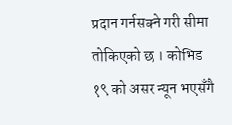प्रदान गर्नसक्ने गरी सीमा तोकिएको छ । कोभिड १९ को असर न्यून भएसँगै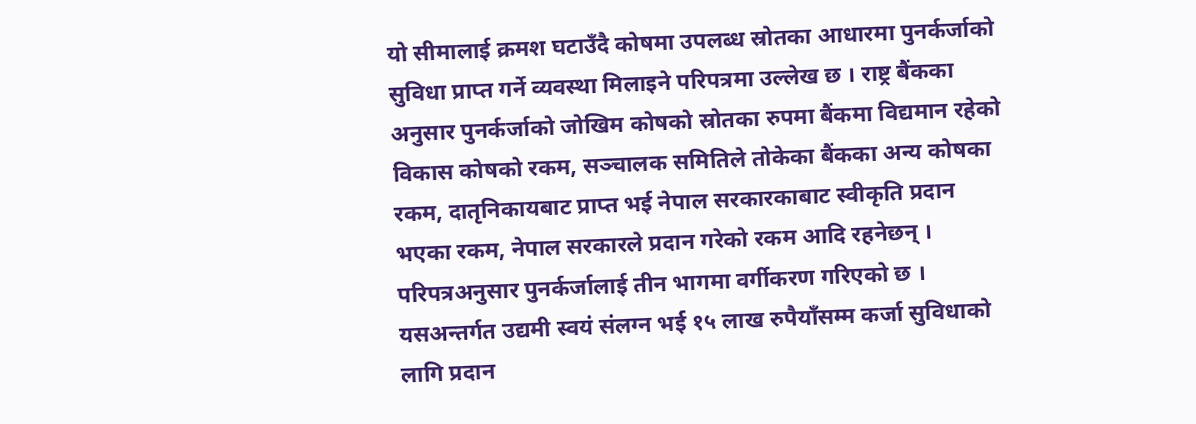यो सीमालाई क्रमश घटाउँदै कोषमा उपलब्ध स्रोतका आधारमा पुनर्कर्जाको सुविधा प्राप्त गर्ने व्यवस्था मिलाइने परिपत्रमा उल्लेख छ । राष्ट्र बैंकका अनुसार पुनर्कर्जाको जोखिम कोषको स्रोतका रुपमा बैंकमा विद्यमान रहेको विकास कोषको रकम, सञ्चालक समितिले तोकेका बैंकका अन्य कोषका रकम, दातृनिकायबाट प्राप्त भई नेपाल सरकारकाबाट स्वीकृति प्रदान भएका रकम, नेपाल सरकारले प्रदान गरेको रकम आदि रहनेछन् ।
परिपत्रअनुसार पुनर्कर्जालाई तीन भागमा वर्गीकरण गरिएको छ । यसअन्तर्गत उद्यमी स्वयं संलग्न भर्ई १५ लाख रुपैयाँसम्म कर्जा सुविधाको लागि प्रदान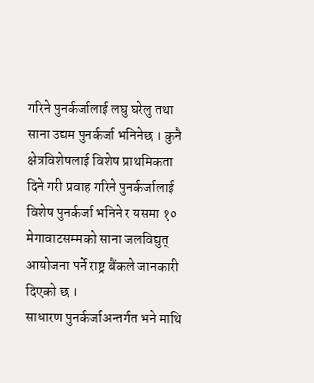गरिने पुनर्कर्जालाई लघु घरेलु तथा साना उद्यम पुनर्कर्जा भनिनेछ । कुनै क्षेत्रविशेषलाई विशेष प्राथमिकता दिने गरी प्रवाह गरिने पुनर्कर्जालाई विशेष पुनर्कर्जा भनिने र यसमा १० मेगावाटसम्मको साना जलविद्युत् आयोजना पर्ने राष्ट्र बैंकले जानकारी दिएको छ ।
साधारण पुनर्कर्जाअन्तर्गत भने माथि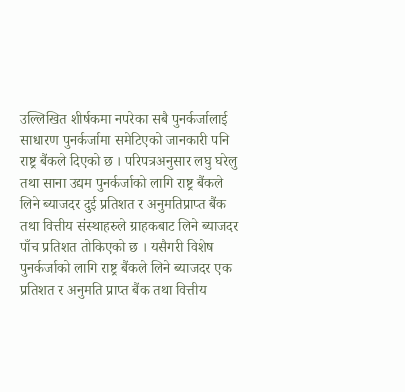उल्लिखित शीर्षकमा नपरेका सबै पुनर्कर्जालाई साधारण पुनर्कर्जामा समेटिएको जानकारी पनि राष्ट्र बैंकले दिएको छ । परिपत्रअनुसार लघु घरेलु तथा साना उद्यम पुनर्कर्जाको लागि राष्ट्र बैंकले लिने ब्याजदर दुई प्रतिशत र अनुमतिप्राप्त बैंक तथा वित्तीय संस्थाहरुले ग्राहकबाट लिने ब्याजदर पाँच प्रतिशत तोकिएको छ । यसैगरी विशेष पुनर्कर्जाको लागि राष्ट्र बैंकले लिने ब्याजदर एक प्रतिशत र अनुमति प्राप्त बैंक तथा वित्तीय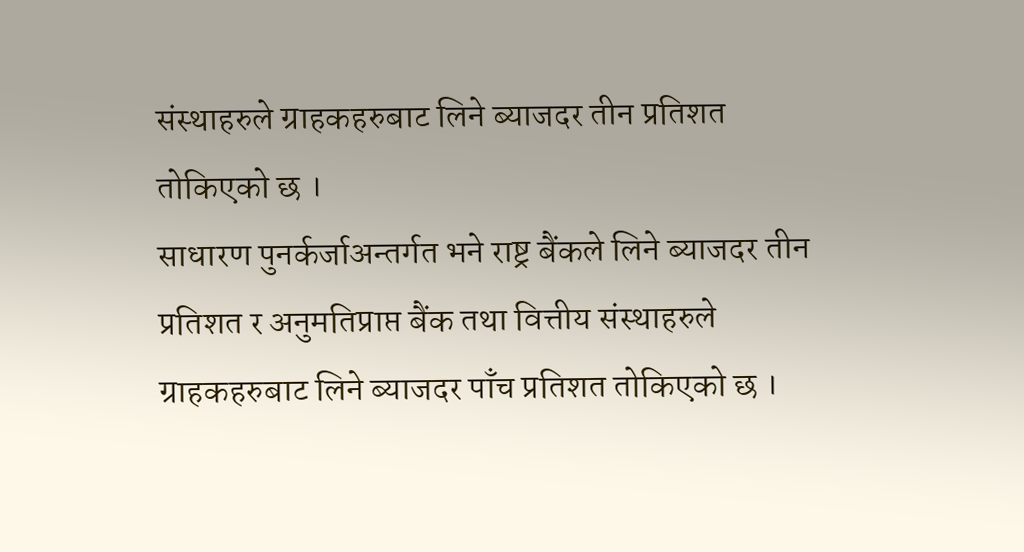संस्थाहरुले ग्राहकहरुबाट लिने ब्याजदर तीन प्रतिशत तोकिएको छ ।
साधारण पुनर्कर्जाअन्तर्गत भने राष्ट्र बैंकले लिने ब्याजदर तीन प्रतिशत र अनुमतिप्राप्त बैंक तथा वित्तीय संस्थाहरुले ग्राहकहरुबाट लिने ब्याजदर पाँच प्रतिशत तोकिएको छ ।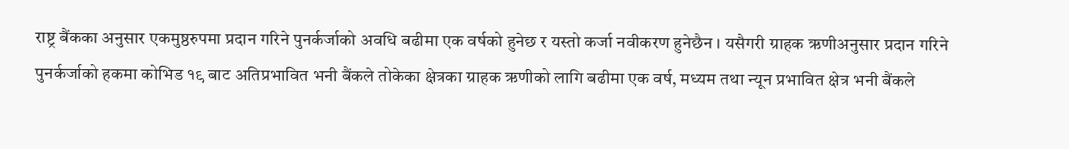राष्ट्र बैंकका अनुसार एकमुष्ठरुपमा प्रदान गरिने पुनर्कर्जाको अवधि बढीमा एक वर्षको हुनेछ र यस्तो कर्जा नवीकरण हुनेछैन । यसैगरी ग्राहक ऋणीअनुसार प्रदान गरिने पुनर्कर्जाको हकमा कोभिड १९ बाट अतिप्रभावित भनी बैंकले तोकेका क्षेत्रका ग्राहक ऋणीको लागि बढीमा एक वर्ष, मध्यम तथा न्यून प्रभावित क्षेत्र भनी बैंकले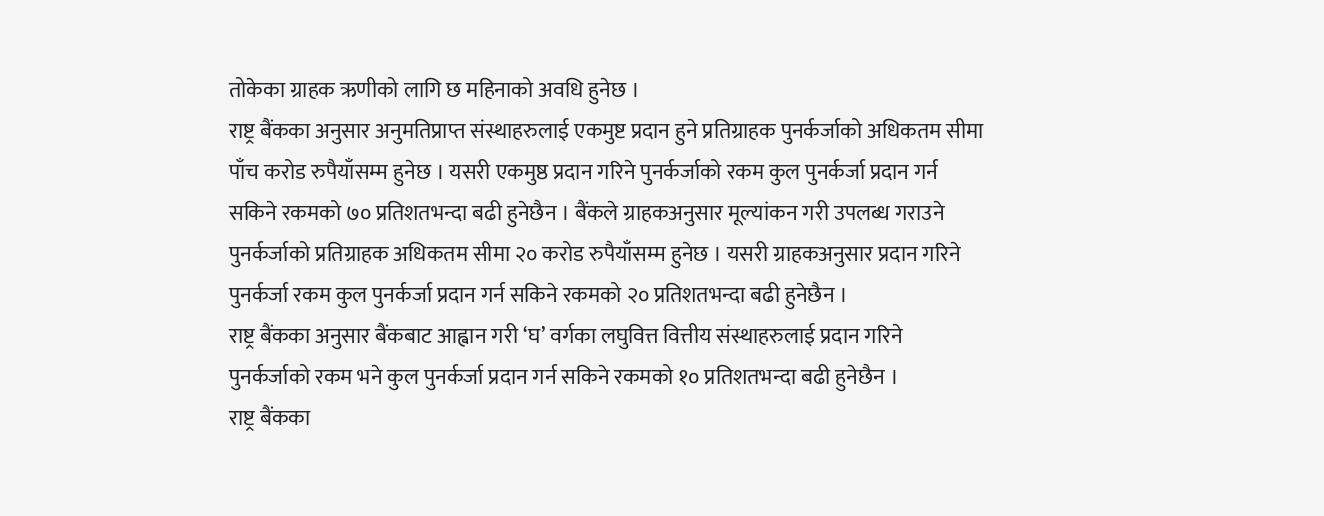तोकेका ग्राहक ऋणीको लागि छ महिनाको अवधि हुनेछ ।
राष्ट्र बैंकका अनुसार अनुमतिप्राप्त संस्थाहरुलाई एकमुष्ट प्रदान हुने प्रतिग्राहक पुनर्कर्जाको अधिकतम सीमा पाँच करोड रुपैयाँसम्म हुनेछ । यसरी एकमुष्ठ प्रदान गरिने पुनर्कर्जाको रकम कुल पुनर्कर्जा प्रदान गर्न सकिने रकमको ७० प्रतिशतभन्दा बढी हुनेछैन । बैंकले ग्राहकअनुसार मूल्यांकन गरी उपलब्ध गराउने पुनर्कर्जाको प्रतिग्राहक अधिकतम सीमा २० करोड रुपैयाँसम्म हुनेछ । यसरी ग्राहकअनुसार प्रदान गरिने पुनर्कर्जा रकम कुल पुनर्कर्जा प्रदान गर्न सकिने रकमको २० प्रतिशतभन्दा बढी हुनेछैन ।
राष्ट्र बैंकका अनुसार बैंकबाट आह्वान गरी ‘घ’ वर्गका लघुवित्त वित्तीय संस्थाहरुलाई प्रदान गरिने पुनर्कर्जाको रकम भने कुल पुनर्कर्जा प्रदान गर्न सकिने रकमको १० प्रतिशतभन्दा बढी हुनेछैन ।
राष्ट्र बैंकका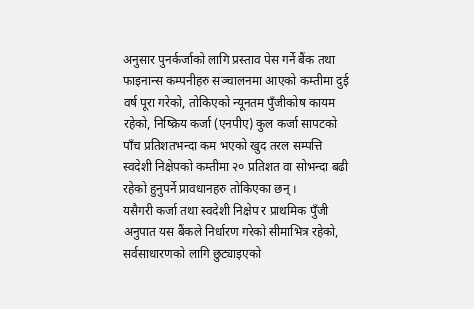अनुसार पुनर्कर्जाको लागि प्रस्ताव पेस गर्ने बैंक तथा फाइनान्स कम्पनीहरु सञ्चालनमा आएको कम्तीमा दुई वर्ष पूरा गरेको, तोकिएको न्यूनतम पुँजीकोष कायम रहेको, निष्क्रिय कर्जा (एनपीए) कुल कर्जा सापटको पाँच प्रतिशतभन्दा कम भएको खुद तरल सम्पत्ति स्वदेशी निक्षेपको कम्तीमा २० प्रतिशत वा सोभन्दा बढी रहेको हुनुपर्ने प्रावधानहरु तोकिएका छन् ।
यसैगरी कर्जा तथा स्वदेशी निक्षेप र प्राथमिक पुँजी अनुपात यस बैंकले निर्धारण गरेको सीमाभित्र रहेको, सर्वसाधारणको लागि छुट्याइएको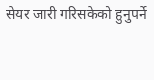सेयर जारी गरिसकेको हुनुपर्ने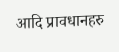आदि प्रावधानहरु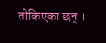तोकिएका छन् ।